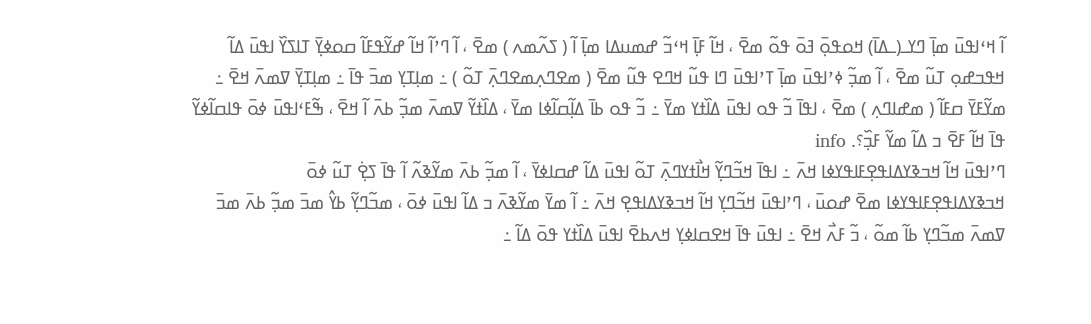ߊ߬ ߞߵߊߟߎ߫ ߘߊ߲߫ ߣߌߺ(ߺߡߊ߫) ߞߋߟߋ߲߫ ߔߋ߫ ߟߋ߬ ߘߐ߫ ، ߞߊ߬ ߓߊ߲߫ ߞߵߏ߬ ߝߘߎߡߊ ߘߊ߲߫ ߊ߬ ( ߖߍ߬ߘߍ ) ߘߐ߫ ، ߊ߬ ߣߴߊ߬ ߞߊ߬ ߝߌ߬ߟߓߊ߬ ߛߋߦߌ߲߫ ߠߊߖߌ߰ ߊߟߎ߫ ߡߊ߬ ߞߟߏߝߋ߲ ߠߎ߬ ߘߐ߫ ، ߊ߬ ߘߏ߲߬ ߦߴߊߟߎ߫ ߘߊ߲߫ ߠߴߊߟߎ߫ ߣߊ ߟߎ߬ ߞߣߐ ߟߎ߬ ߘߐ߫ ( ߘߐߣߍ߲ߘߐߣߍ߲߫ ߠߋ߬ ) ߸ ߘߊ߲ߠߌ߲ ߘߏ߫ ߟߊ߫ ߸ ߘߊ߲ߠߌ߲߫ ߜߘߍ߫ ߞߐ߫ ߸ ߘߌ߬ߓߌ߫ ߛߓߊ߬ ( ߘߝߊߣߍ߲ ) ߘߐ߫ ، ߊߟߊ߫ ߏ߬ ߟߋ ߊߟߎ߫ ߡߊ߰ߙߌ ߘߌ߫ ߸ ߏ߬ ߟߋ ߕߊ߫ ߡߊ߲߬ߛߊ߬ߦߊ ߘߌ߫ ، ߡߊ߰ߙߌ߬ ߜߘߍ߫ ߘߏ߲߬ ߕߍ߫ ߊ߬ ߞߐ߫ ، ߒ߬ߓߵߊߟߎ߫ ߦߋ߫ ߟߊߛߊ߬ߦߌ߬ ߟߊ߫ ߞߊ߬ ߓߐ߫ ߏ ߡߊ߬ ߘߌ߬ ߓߏ߲߰؟. info
ߣߴߊߟߎ߫ ߞߊ߬ ߞߏߢߌߡߊߟߐ߲ߓߊߟߌߦߊ ߞߍ߫ ߸ ߊߟߊ߫ ߞߏ߬ߣߌ߲߬ ߞߊ߯ߙߌߣߍ߲߫ ߠߋ߬ ߊߟߎ߫ ߡߊ߬ ߝߛߊߦߌ߫ ، ߊ߬ ߘߏ߲߬ ߕߍ߫ ߘߌ߬ߢߍ߬ ߊ߬ ߟߊ߫ ߖߐ߲߭ ߠߎ߬ ߦߋ߫ ߞߏߢߌߡߊߟߐ߲ߓߊߟߌߦߊ ߘߐ߫ ߝߋߎ߫ ، ߣߴߊߟߎ߫ ߞߏ߬ߣߌ߲ ߞߊ߬ ߞߏߢߌߡߊߟߐ߲ ߞߍ߫ ߸ ߊ߬ ߘߌ߫ ߘߌ߬ߢߍ߫ ߏ ߡߊ߬ ߊߟߎ߫ ߦߋ߫ ، ߘߏ߬ߣߌ߲߬ ߕߌ߮ ߘߏ߫ ߘߏ߲߬ ߕߍ߫ ߘߏ߫ ߜߘߍ߫ ߘߏ߬ߣߌ߲ ߕߊ߬ ߘߋ߬ ، ߏ߬ ߓߍ߯ ߞߐ߫ ߸ ߊߟߎ߫ ߟߊ߫ ߞߐߛߊߦߌ߲ ߞߍߕߐ߫ ߊߟߎ߫ ߡߊ߰ߙߌ ߟߋ߫ ߡߊ߬ ߸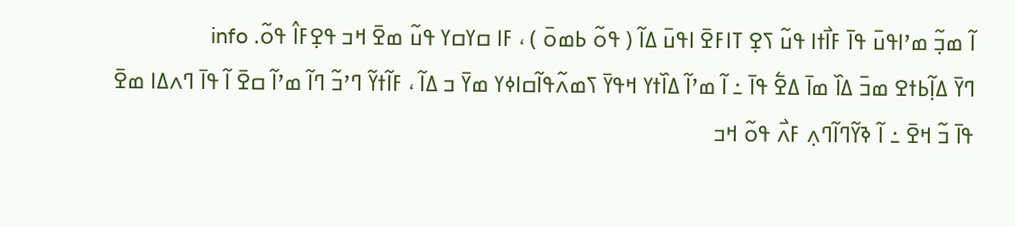ߊ߬ ߘߏ߲߬ ߘߴߊߟߎ߫ ߟߊ߫ ߓߊ߯ߙߊ ߟߎ߬ ߖߐ߲ ߠߊߓߐ߫ ߊߟߎ߫ ߡߊ߬ ( ߟߋ߬ ߕߘߋ߫ ) ، ߓߊ ߛߌߛߌ ߟߎ߬ ߘߐ߫ ߞߏ ߟߐ߲ߓߊ߮ ߟߋ߬. info
ߣߌ߫ ߡߊ߲߬ߕߙߐ ߘߏ߫ ߡߊ߰ ߘߊ߫ ߡߐ߱ ߟߊ߫ ߸ ߊ߬ ߘߴߊ߬ ߡߊ߰ߙߌ ߞߟߌ߫ ߖߘߍ߬ߟߊ߬ߛߊߦߌ ߘߌ߫ ߏ ߡߊ߬ ، ߓߊ߬ߙߌ߬ ߣߴߏ߬ ߣߊ߬ ߘߴߊ߬ ߛߐ߫ ߊ߬ ߟߊ߫ ߣߍߡߊ ߘߐ߫ ߟߊ߫ ߏ߬ ߞߐ߫ ߸ ߊ߬ ߢߌ߬ߣߊ߬ߣߍ߲ ߓߍ߯ ߟߋ߬ ߞߏ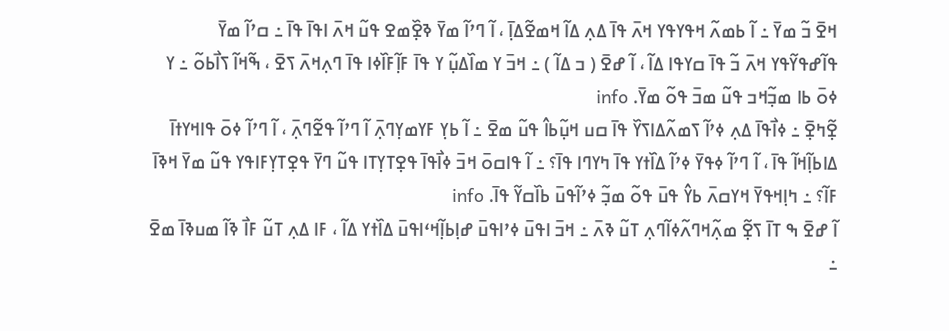ߞߐ߫ ߏ߬ ߘߌ߫ ߸ ߊ߬ ߕߘߍ߬ ߞߟߌߟߌ ߞߍ߫ ߟߊ߫ ߡߍ߲ ߡߊ߬ ߞߘߐ߬ߡߊ߲߫ ، ߊ߬ ߣߴߊ߬ ߘߌ߫ ߢߐ߲߰ߘߐ ߟߎ߬ ߞߍ߫ ߊߟߊ߫ ߟߊ߫ ߸ ߛߴߊ߬ ߘߌ߫ ߟߊ߬ߝߟߌ߬ߟߌ ߞߍ߫ ߏ߬ ߟߊ߫ ߛߌߟߊ ߡߊ߬ ، ߊ߬ ߝߐ߫ ( ߏ ߡߊ߬ ) ߸ ߞߏ߫ ߌ ߘߊ߰ߡߎ߲߬ ߌ ߟߊ߫ ߓߊ߲߬ߓߊ߰ߦߊ ߟߊ߫ ߣߍ߲ߞߍ߫ ߖߐ߫ ، ߒ߬ߞߊ߬ ߖߊ߯ߕߋ߬ ߸ ߌ ߦߋ߫ ߕߊ ߘߏ߲߬ߞߏ ߟߎ߬ ߘߏ߫ ߟߋ߬ ߘߌ߫. info
ߐ߲߬ߤߐ߲߫ ߸ ߦߊ߯ߟߊ߫ ߡߍ߲ ߦߴߊ߬ ߖߘߍ߬ߡߊߖߌ߰ ߟߊ߫ ߛߎ ߞߎ߲߬ߕߊ߮ ߟߎ߬ ߘߐ߫ ߸ ߊ߬ ߕߌ߲ ߓߌߘߌ߲ߣߍ߲߫ ߊ߬ ߣߴߊ߬ ߟߐ߬ߣߍ߲߫ ، ߊ߬ ߣߴߊ߬ ߦߋ߫ ߟߊߞߌߙߊ߫ ߡߊߕߊ߲߬ߞߊ߬ ߟߊ߫ ، ߊ߬ ߣߴߊ߬ ߦߟߌ߫ ߦߴߊ߬ ߡߊ߰ߙߌ ߟߊ߫ ߤߌߣߊ ߟߊ߫؟ ߸ ߊ߬ ߟߊߛߋ߫ ߞߏ߫ ߦߊ߯ߟߊ߫ ߟߐ߲ߠߌ߲ߠߊ ߟߎ߬ ߣߌ߫ ߟߐ߲ߠߌ߲ߓߊߟߌ ߟߎ߬ ߘߌ߫ ߞߢߊ߫ ߓߊ߬؟ ߸ ߤߊ߲ߞߟߌ߫ ߞߌߛߍ߫ ߕߌ߮ ߟߎ߫ ߟߋ߬ ߘߏ߲߬ ߦߴߊ߬ߟߎ߫ ߕߊ߰ߛߌ߬ ߟߊ߫. info
ߊ߬ ߝߐ߫ ߒ ߠߊ߫ ߖߐ߲߬ ߘߍ߲߬ߞߣߍ߬ߦߊ߬ߣߍ߲ ߠߎ߬ ߢߍ߫ ߸ ߞߏ߫ ߊߟߎ߫ ߦߴߊߟߎ߫ ߝߊ߲ߕߊ߲߬ߞߵߊߟߎ߫ ߡߊ߰ߙߌ ߡߊ߬ ، ߓߊ ߡߍ߲ ߠߎ߬ ߓߊ߯ ߢߊ߬ ߘߎߢߊ߫ ߘߐ߫ ߸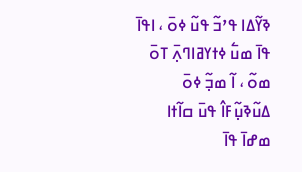ߢߌ߬ߡߊ ߟߴߏ߬ ߟߎ߬ ߦߋ߫ ، ߊߟߊ߫ ߟߊ߫ ߘߎ߱ ߦߙߌߥߊߣߍ߲߫ ߠߋ߫ ߘߋ߬ ، ߊ߬ ߘߏ߲߬ ߦߋ߫ ߡߎ߬ߢߎ߲߬ߓߊ߮ ߟߎ߫ ߛߊ߬ߙߊ ߘߝߊ߫ ߟߊ߫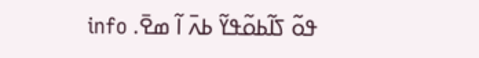ߟߋ߬ ߖߊ߬ߕߋ߬ߟߌ߬ ߕߍ߫ ߊ߬ ߘߐ߫. info